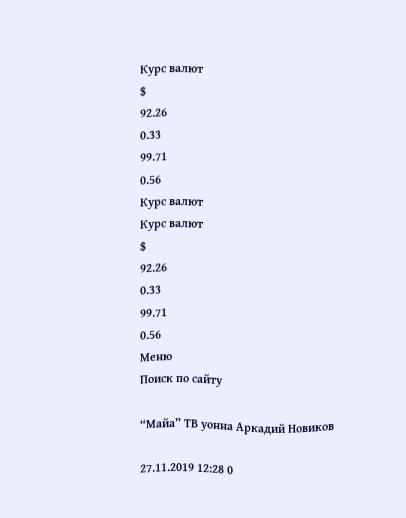Курс валют
$
92.26
0.33
99.71
0.56
Курс валют
Курс валют
$
92.26
0.33
99.71
0.56
Меню
Поиск по сайту

“Майа” ТВ уонна Аркадий Новиков

27.11.2019 12:28 0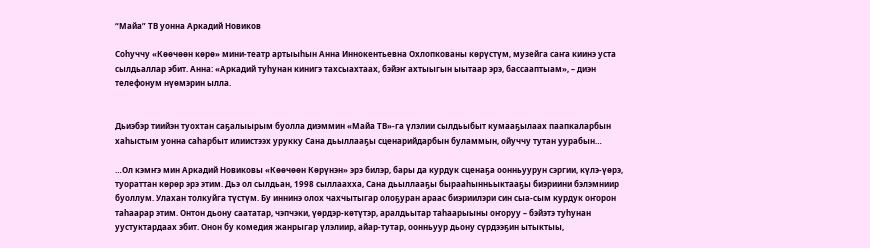“Майа” ТВ уонна Аркадий Новиков

Соһуччу «Көөчөөн көрө» мини-театр артыыһын Анна Иннокентьевна Охлопкованы көрүстүм, музейга саҥа киинэ уста сылдьаллар эбит. Анна: «Аркадий туһунан кинигэ тахсыахтаах, бэйэҥ ахтыыгын ыытаар эрэ, бассааптыам», – диэн телефонум нүөмэрин ылла.


Дьиэбэр тиийэн туохтан саҕалыырым буолла диэммин «Майа ТВ»-га үлэлии сылдьыбыт кумааҕылаах паапкаларбын хаһыстым уонна саһарбыт илиистээх урукку Сана дьыллааҕы сценарийдарбын буламмын, ойуччу тутан уурабын…

…Ол кэмҥэ мин Аркадий Новиковы «Көөчөөн Көрүнэн» эрэ билэр, бары да курдук сценаҕа оонньуурун сэргии, күлэ-үөрэ, туораттан көрөр эрэ этим. Дьэ ол сылдьан, 1998 сыллаахха, Сана дьыллааҕы бырааһынньыктааҕы биэриини бэлэмниир буоллум. Улахан толкуйга түстүм. Бу иннинэ олох чахчытыгар олоҕуран араас биэриилэри син сыа-сым курдук оҥорон таһаарар этим. Онтон дьону саататар, чэпчэки, үөрдэр-көтүтэр, аралдьытар таһаарыыны оҥоруу – бэйэтэ туһунан уустуктардаах эбит. Онон бу комедия жанрыгар үлэлиир, айар-тутар, оонньуур дьону сүрдээҕин ытыктыы,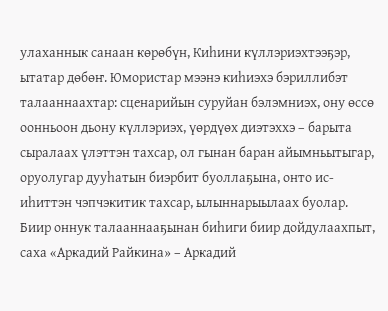улаханнык санаан көрөбүн, Киһини күллэриэхтээҕэр, ытатар дөбөҥ. Юмористар мээнэ киһиэхэ бэриллибэт талааннаахтар: сценарийын суруйан бэлэмниэх, ону өссө оонньоон дьону күллэриэх, үөрдүөх диэтэххэ – барыта сыралаах үлэттэн тахсар, ол гынан баран айымньытыгар, оруолугар дууһатын биэрбит буоллаҕына, онто ис-иһиттэн чэпчэкитик тахсар, ылыннарыылаах буолар. Биир оннук талааннааҕынан биһиги биир дойдулаахпыт, саха «Аркадий Райкина» – Аркадий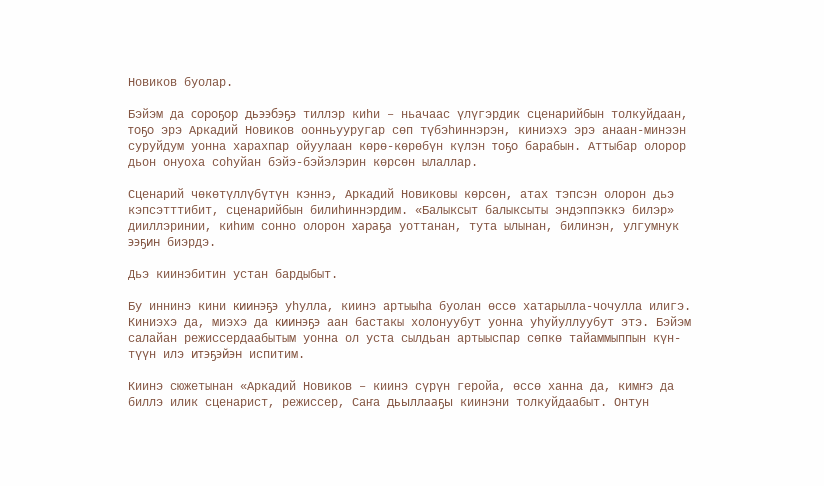Новиков буолар.

Бэйэм да сороҕор дьээбэҕэ тиллэр киһи – ньачаас үлүгэрдик сценарийбын толкуйдаан, тоҕо эрэ Аркадий Новиков оонньууругар сөп түбэһиннэрэн, киниэхэ эрэ анаан-минээн суруйдум уонна харахпар ойуулаан көрө-көрөбүн күлэн тоҕо барабын. Аттыбар олорор дьон онуоха соһуйан бэйэ-бэйэлэрин көрсөн ылаллар.

Сценарий чөкөтүллүбүтүн кэннэ, Аркадий Новиковы көрсөн, атах тэпсэн олорон дьэ кэпсэтттибит, сценарийбын билиһиннэрдим. «Балыксыт балыксыты эндэппэккэ билэр» дииллэринии, киһим сонно олорон хараҕа уоттанан, тута ылынан, билинэн, улгумнук ээҕин биэрдэ.

Дьэ киинэбитин устан бардыбыт.

Бу иннинэ кини киинэҕэ уһулла, киинэ артыыһа буолан өссө хатарылла-чочулла илигэ. Киниэхэ да, миэхэ да киинэҕэ аан бастакы холонуубут уонна уһуйуллуубут этэ. Бэйэм салайан режиссердаабытым уонна ол уста сылдьан артыыспар сөпкө тайаммыппын күн-түүн илэ итэҕэйэн испитим.

Киинэ сюжетынан «Аркадий Новиков – киинэ сүрүн геройа, өссө ханна да, кимҥэ да биллэ илик сценарист, режиссер, Саҥа дьыллааҕы киинэни толкуйдаабыт. Онтун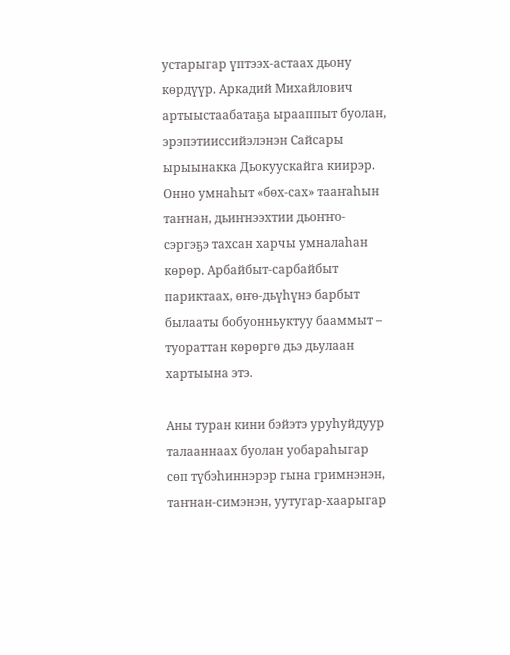устарыгар үптээх-астаах дьону көрдүүр. Аркадий Михайлович артыыстаабатаҕа ырааппыт буолан, эрэпэтииссийэлэнэн Сайсары ырыынакка Дьокуускайга киирэр.
Онно умнаһыт «бөх-сах» тааҥаһын таҥнан, дьиҥнээхтии дьоҥҥо-сэргэҕэ тахсан харчы умналаһан көрөр. Арбайбыт-сарбайбыт париктаах, өҥө-дьүһүнэ барбыт былааты бобуонньуктуу бааммыт – туораттан көрөргө дьэ дьулаан хартыына этэ.

Аны туран кини бэйэтэ уруһуйдуур талааннаах буолан уобараһыгар сөп түбэһиннэрэр гына гримнэнэн, таҥнан-симэнэн, уутугар-хаарыгар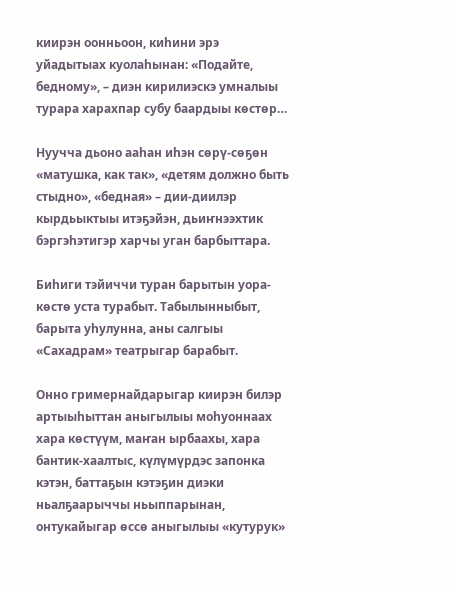киирэн оонньоон, киһини эрэ уйадытыах куолаһынан: «Подайте, бедному», – диэн кирилиэскэ умналыы турара харахпар субу баардыы көстөр…

Нуучча дьоно ааһан иһэн сөрү-сөҕөн «матушка, как так», «детям должно быть стыдно», «бедная» – дии-диилэр кырдьыктыы итэҕэйэн, дьиҥнээхтик бэргэһэтигэр харчы уган барбыттара.

Биһиги тэйиччи туран барытын уора-көстө уста турабыт. Табылынныбыт, барыта уһулунна, аны салгыы «Сахадрам» театрыгар барабыт.

Онно гримернайдарыгар киирэн билэр артыыһыттан аныгылыы моһуоннаах хара көстүүм, маҥан ырбаахы, хара бантик-хаалтыс, күлүмүрдэс запонка кэтэн, баттаҕын кэтэҕин диэки ньалҕаарыччы ньыппарынан, онтукайыгар өссө аныгылыы «кутурук»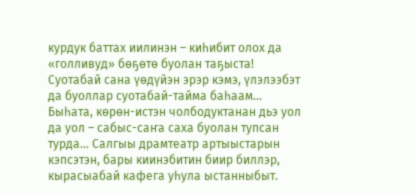курдук баттах иилинэн – киһибит олох да «голливуд» бөҕөтө буолан таҕыста! Суотабай сана үөдүйэн эрэр кэмэ, үлэлээбэт да буоллар суотабай-тайма баһаам… Быһата, көрөн-истэн чолбодуктанан дьэ уол да уол – сабыс-саҥа саха буолан тупсан турда… Салгыы драмтеатр артыыстарын кэпсэтэн, бары киинэбитин биир биллэр, кырасыабай кафега уһула ыстанныбыт.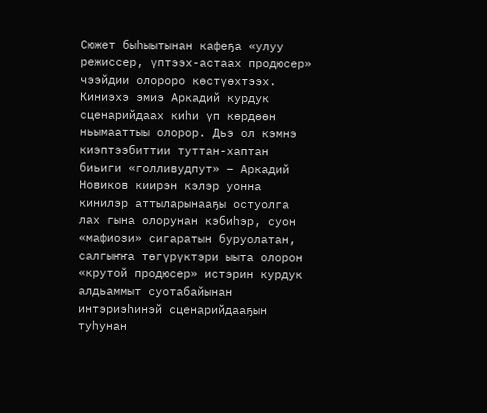Сюжет быһыытынан кафеҕа «улуу режиссер, үптээх-астаах продюсер» чээйдии олороро көстүөхтээх. Киниэхэ эмиэ Аркадий курдук сценарийдаах киһи үп көрдөөн ньымааттыы олорор. Дьэ ол кэмнэ киэптээбиттии туттан-хаптан биьиги «голливудпут» – Аркадий Новиков киирэн кэлэр уонна кинилэр аттыларынааҕы остуолга лах гына олорунан кэбиһэр, суон «мафиози» сигаратын буруолатан, салгыҥҥа төгүрүктэри ыыта олорон «крутой продюсер» истэрин курдук алдьаммыт суотабайынан интэриэһинэй сценарийдааҕын туһунан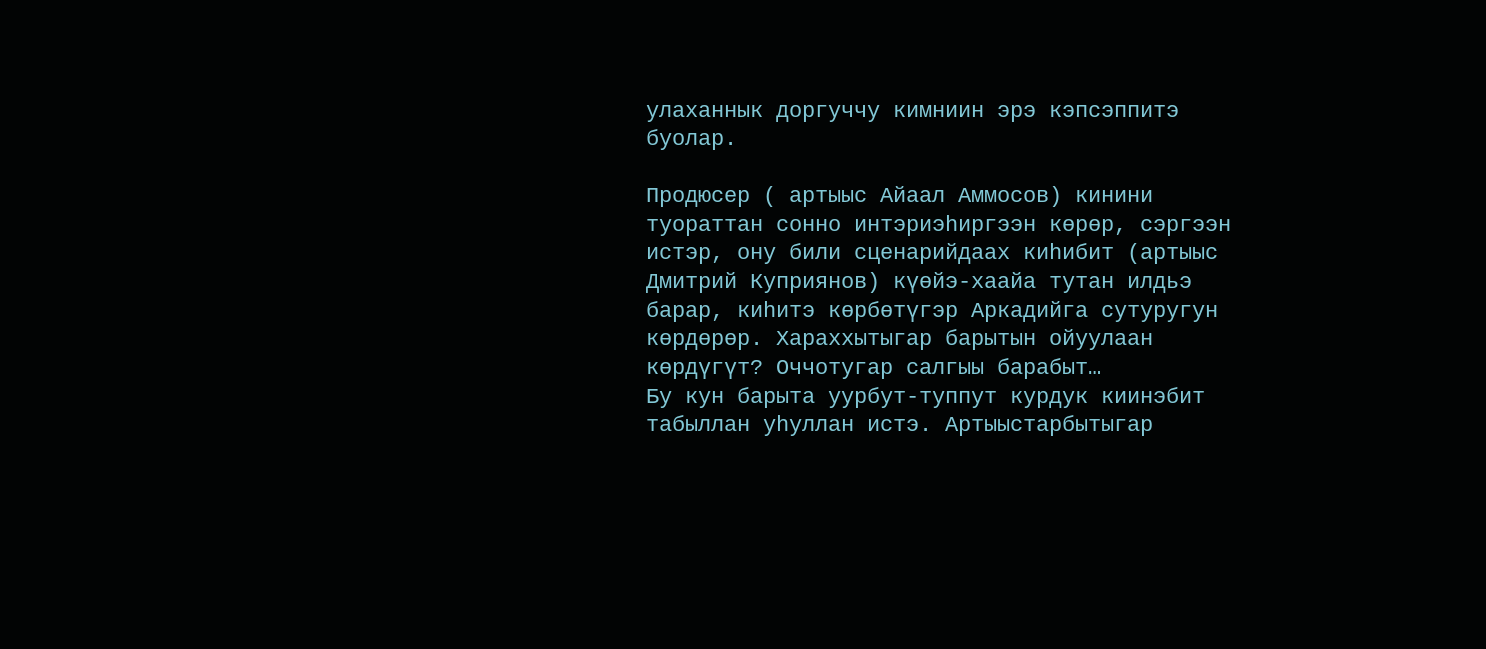улаханнык доргуччу кимниин эрэ кэпсэппитэ буолар.

Продюсер ( артыыс Айаал Аммосов) кинини туораттан сонно интэриэһиргээн көрөр, сэргээн истэр, ону били сценарийдаах киһибит (артыыс Дмитрий Куприянов) күөйэ-хаайа тутан илдьэ барар, киһитэ көрбөтүгэр Аркадийга сутуругун көрдөрөр. Хараххытыгар барытын ойуулаан көрдүгүт? Оччотугар салгыы барабыт…
Бу кун барыта уурбут-туппут курдук киинэбит табыллан уһуллан истэ. Артыыстарбытыгар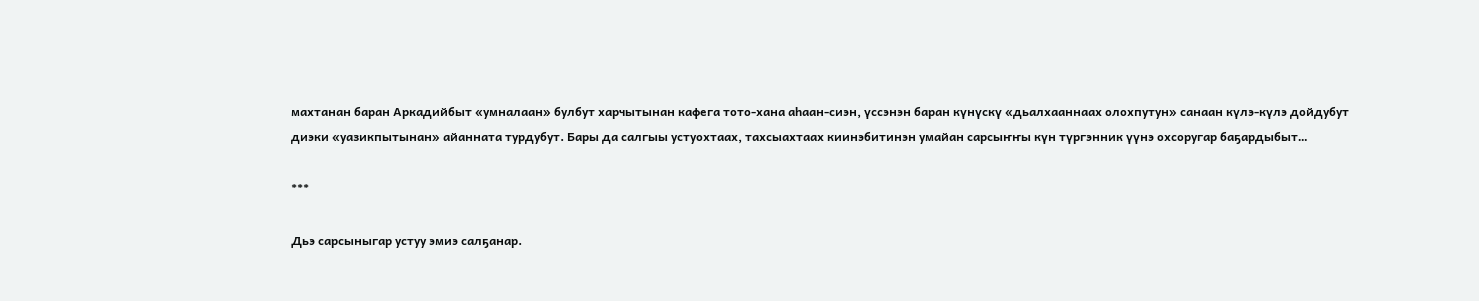махтанан баран Аркадийбыт «умналаан» булбут харчытынан кафега тото-хана аһаан-сиэн, үссэнэн баран күнүскү «дьалхааннаах олохпутун» санаан күлэ-күлэ дойдубут диэки «уазикпытынан» айанната турдубут. Бары да салгыы устуохтаах, тахсыахтаах киинэбитинэн умайан сарсыҥҥы күн түргэнник үүнэ охсоругар баҕардыбыт…

***

Дьэ сарсыныгар устуу эмиэ салҕанар.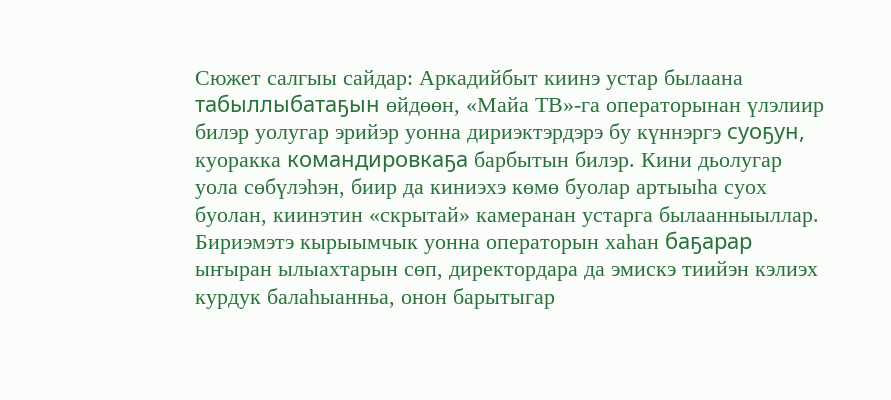Сюжет салгыы сайдар: Аркадийбыт киинэ устар былаана табыллыбатаҕын өйдөөн, «Майа ТВ»-га операторынан үлэлиир билэр уолугар эрийэр уонна дириэктэрдэрэ бу күннэргэ суоҕун, куоракка командировкаҕа барбытын билэр. Кини дьолугар уола сөбүлэһэн, биир да киниэхэ көмө буолар артыыһа суох буолан, киинэтин «скрытай» камеранан устарга былаанныыллар. Бириэмэтэ кырыымчык уонна операторын хаһан баҕарар ыҥыран ылыахтарын сөп, директордара да эмискэ тиийэн кэлиэх курдук балаһыанньа, онон барытыгар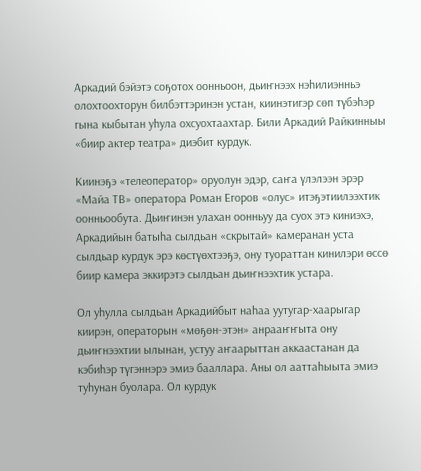Аркадий бэйэтэ соҕотох оонньоон, дьиҥнээх нэһилиэнньэ олохтоохторун билбэттэринэн устан, киинэтигэр сөп түбэһэр гына кыбытан уһула охсуохтаахтар. Били Аркадий Райкинныы «биир актер театра» диэбит курдук.

Киинэҕэ «телеоператор» оруолун эдэр, саҥа үлэлээн эрэр «Майа ТВ» оператора Роман Егоров «олус» итэҕэтиилээхтик оонньообута. Дьиҥинэн улахан оонньуу да суох этэ киниэхэ, Аркадийын батыһа сылдьан «скрытай» камеранан уста сылдьар курдук эрэ көстүөхтээҕэ, ону туораттан кинилэри өссө биир камера эккирэтэ сылдьан дьиҥнээхтик устара.

Ол уһулла сылдьан Аркадийбыт наһаа уутугар-хаарыгар киирэн, операторын «мөҕөн-этэн» анрааҥҥыта ону дьиҥнээхтии ылынан, устуу аҥаарыттан аккаастанан да кэбиһэр түгэннэрэ эмиэ бааллара. Аны ол ааттаһыыта эмиэ туһунан буолара. Ол курдук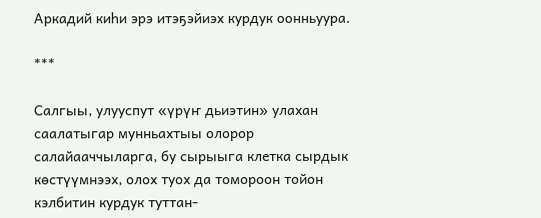Аркадий киһи эрэ итэҕэйиэх курдук оонньуура.

***

Салгыы, улууспут «үрүҥ дьиэтин» улахан саалатыгар мунньахтыы олорор салайааччыларга, бу сырыыга клетка сырдык көстүүмнээх, олох туох да томороон тойон кэлбитин курдук туттан-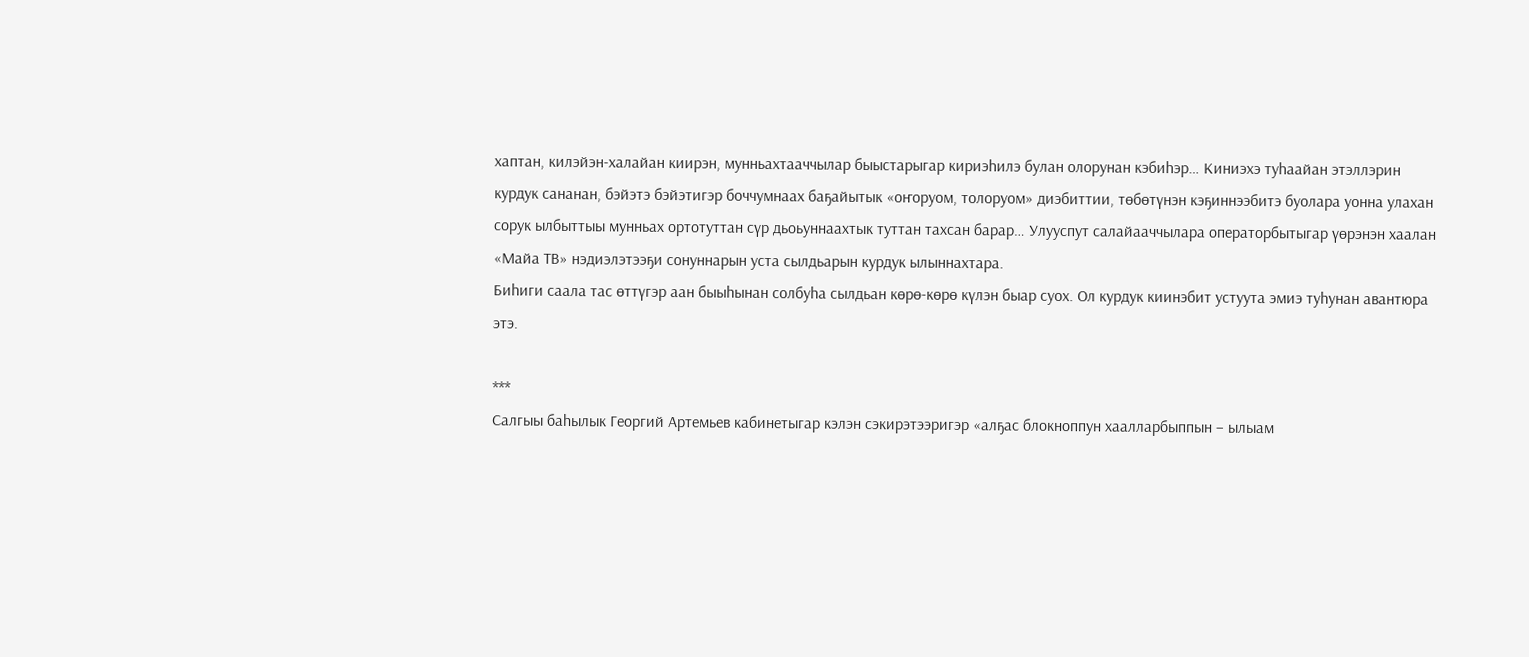хаптан, килэйэн-халайан киирэн, мунньахтааччылар быыстарыгар кириэһилэ булан олорунан кэбиһэр… Киниэхэ туһаайан этэллэрин курдук сананан, бэйэтэ бэйэтигэр боччумнаах баҕайытык «оҥоруом, толоруом» диэбиттии, төбөтүнэн кэҕиннээбитэ буолара уонна улахан сорук ылбыттыы мунньах ортотуттан сүр дьоьуннаахтык туттан тахсан барар… Улууспут салайааччылара операторбытыгар үөрэнэн хаалан «Майа ТВ» нэдиэлэтээҕи сонуннарын уста сылдьарын курдук ылыннахтара.
Биһиги саала тас өттүгэр аан быыһынан солбуһа сылдьан көрө-көрө күлэн быар суох. Ол курдук киинэбит устуута эмиэ туһунан авантюра этэ.

***
Салгыы баһылык Георгий Артемьев кабинетыгар кэлэн сэкирэтээригэр «алҕас блокноппун хаалларбыппын – ылыам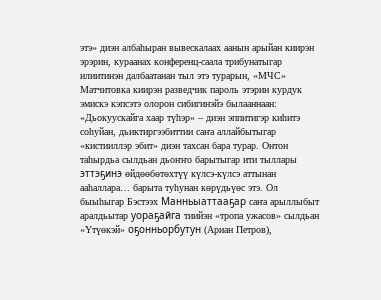этэ» диэн албаһыран вывескалаах аанын арыйан киирэн эрэрин, кураанах конференц-саала трибунатыгар илиитинэн далбаатанан тыл этэ турарын, «МЧС» Матчитовка киирэн разведчик пароль этэрин курдук эмискэ кэпсэтэ олорон сибигинэйэ былааннаан: «Дьокуускайга хаар түһэр» – диэн эппитигэр киһитэ соһуйан, дьиктиргээбиттии саҥа аллайбытыгар «кистииллэр эбит» диэн тахсан бара турар. Онтон таһырдьа сылдьан дьоҥҥо барытыгар ити тыллары эттэҕинэ өйдөөбөтөхтүү күлсэ-күлсэ аттынан ааһаллара… барыта туһунан көрүдьүөс этэ. Ол быыһыгар Бэстээх Манньыаттааҕар саҥа арыллыбыт аралдьытар уораҕайга тиийэн «тропа ужасов» сылдьан «Үтүөкэй» оҕонньорбутун (Ариан Петров),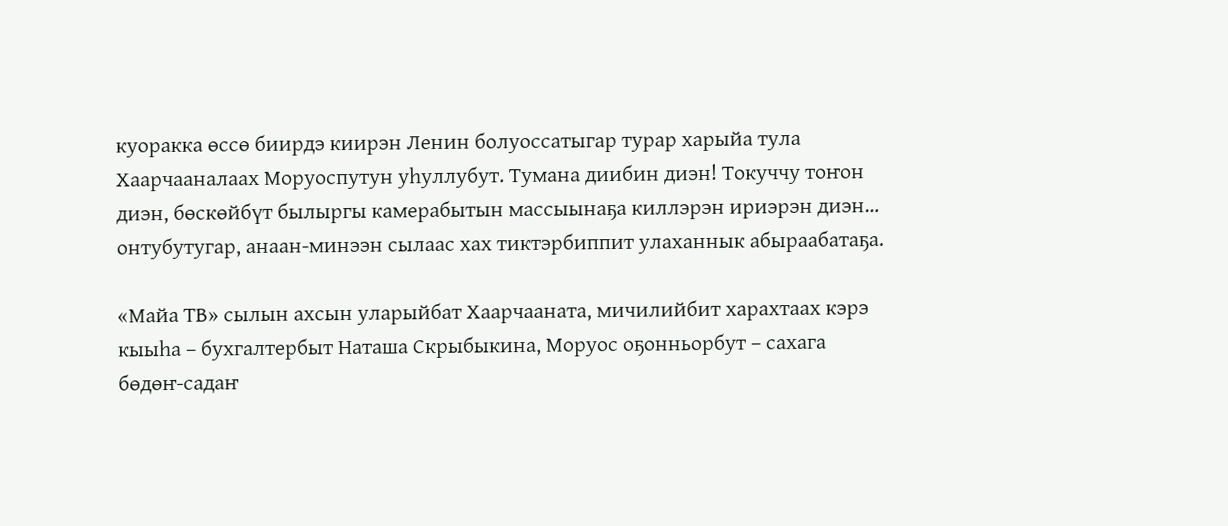куоракка өссө биирдэ киирэн Ленин болуоссатыгар турар харыйа тула Хаарчааналаах Моруоспутун уһуллубут. Тумана диибин диэн! Токуччу тоҥон диэн, бөскөйбүт былыргы камерабытын массыынаҕа киллэрэн ириэрэн диэн… онтубутугар, анаан-минээн сылаас хах тиктэрбиппит улаханнык абыраабатаҕа.

«Майа ТВ» сылын ахсын уларыйбат Хаарчааната, мичилийбит харахтаах кэрэ кыыһа – бухгалтербыт Наташа Скрыбыкина, Моруос оҕонньорбут – сахага бөдөҥ-садаҥ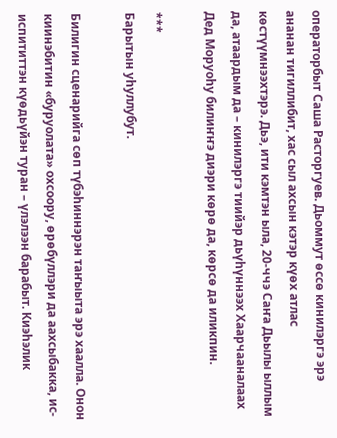операторбыт Саша Расторгуев. Дьоммут өссө кинилэргэ эрэ ананан тигиллибит, хас сыл ахсын кэтэр күөх атлас көстүүмнээхтэрэ. Дьэ, ити кэмтэн ыла, 20-ччэ Саҥа Дьылы ыллым да, атаардым да – кинилэргэ тиийэр дьүһүннээх Хаарчааналаах Дед Моруоһу билиҥҥэ диэри көрө да, көрсө да иликпин.

***
Барытын уһуллубут.

Билигин сценарийга сөп түбэһиннэрэн таҥыыта эрэ хаалла. Онон киинэбитин «буруолата» охсоору, өрөбүллэри да аахсыбакка, ис-испититтэн күөдьүйэн туран – үлэлээн барабыт. Киэһэлик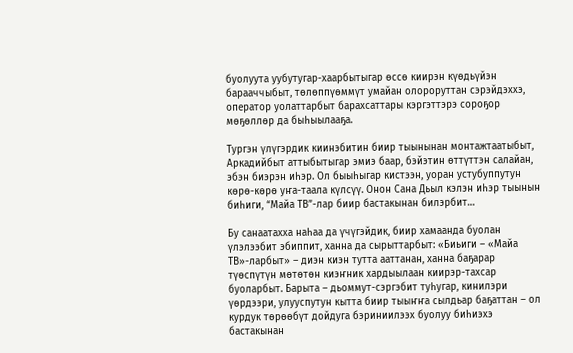буолуута уубутугар-хаарбытыгар өссө киирэн күөдьүйэн барааччыбыт, төлөппүөммүт умайан олороруттан сэрэйдэххэ, оператор уолаттарбыт барахсаттары кэргэттэрэ сороҕор мөҕөллөр да быһыылааҕа.

Тургэн үлүгэрдик киинэбитин биир тыынынан монтажтаатыбыт, Аркадийбыт аттыбытыгар эмиэ баар, бэйэтин өттүттэн салайан, эбэн биэрэн иһэр. Ол быыһыгар кистээн, уоран устубуппутун көрө-көрө уҥа-таала күлсүү. Онон Сана Дьыл кэлэн иһэр тыынын биһиги, “Майа ТВ”-лар биир бастакынан билэрбит…

Бу санаатахха наһаа да үчүгэйдик, биир хамаанда буолан үлэлээбит эбиппит, ханна да сырыттарбыт: «Биьиги – «Майа ТВ»-ларбыт» – диэн киэн тутта ааттанан, ханна баҕарар түөспүтүн мөтөтөн киэҥник хардыылаан киирэр-тахсар буоларбыт. Барыта – дьоммут-сэргэбит туһугар, кинилэри үөрдээри, улууспутун кытта биир тыыҥҥа сылдьар баҕаттан – ол курдук төрөөбүт дойдуга бэриниилээх буолуу биһиэхэ бастакынан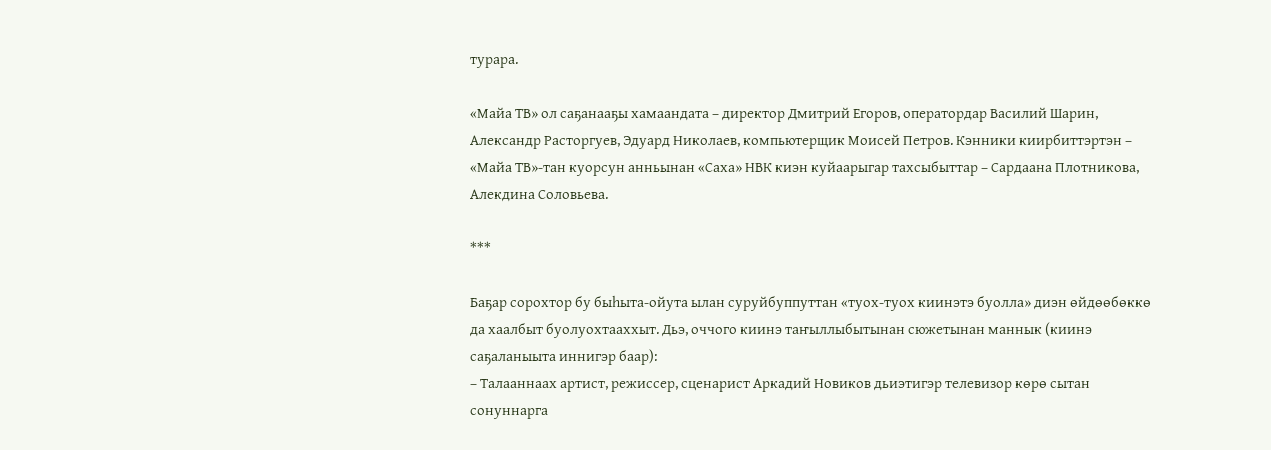турара.

«Майа ТВ» ол саҕанааҕы хамаандата – директор Дмитрий Егоров, оператордар Василий Шарин, Александр Расторгуев, Эдуард Николаев, компьютерщик Моисей Петров. Кэнники киирбиттэртэн – «Майа ТВ»-тан куорсун анньынан «Саха» НВК киэн куйаарыгар тахсыбыттар – Сардаана Плотникова, Алекдина Соловьева.

***

Баҕар сорохтор бу быһыта-ойута ылан суруйбуппуттан «туох-туох киинэтэ буолла» диэн өйдөөбөккө да хаалбыт буолуохтааххыт. Дьэ, оччого киинэ таҥыллыбытынан сюжетынан маннык (киинэ саҕаланыыта иннигэр баар):
– Талааннаах артист, режиссер, сценарист Аркадий Новиков дьиэтигэр телевизор көрө сытан сонуннарга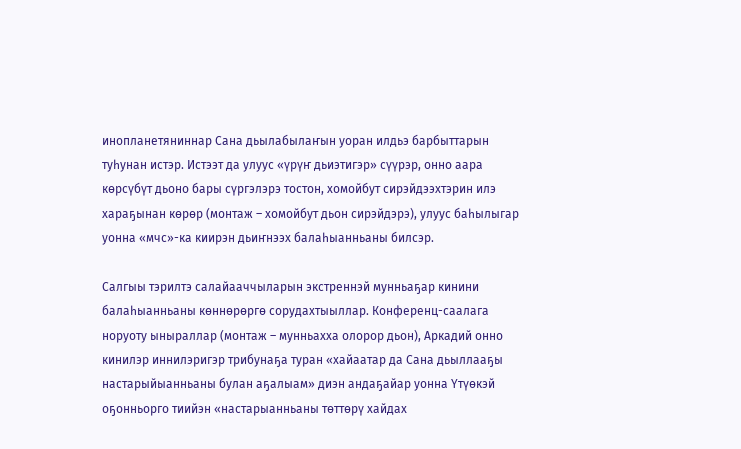инопланетяниннар Сана дьылабылаҥын уоран илдьэ барбыттарын туһунан истэр. Истээт да улуус «үрүҥ дьиэтигэр» сүүрэр, онно аара көрсүбүт дьоно бары сүргэлэрэ тостон, хомойбут сирэйдээхтэрин илэ хараҕынан көрөр (монтаж – хомойбут дьон сирэйдэрэ), улуус баһылыгар уонна «мчс»-ка киирэн дьиҥнээх балаһыанньаны билсэр.

Салгыы тэрилтэ салайааччыларын экстреннэй мунньаҕар кинини балаһыанньаны көннөрөргө сорудахтыыллар. Конференц-саалага норуоту ыныраллар (монтаж – мунньахха олорор дьон), Аркадий онно кинилэр иннилэригэр трибунаҕа туран «хайаатар да Сана дьыллааҕы настарыйыанньаны булан аҕалыам» диэн андаҕайар уонна Үтүөкэй оҕонньорго тиийэн «настарыанньаны төттөрү хайдах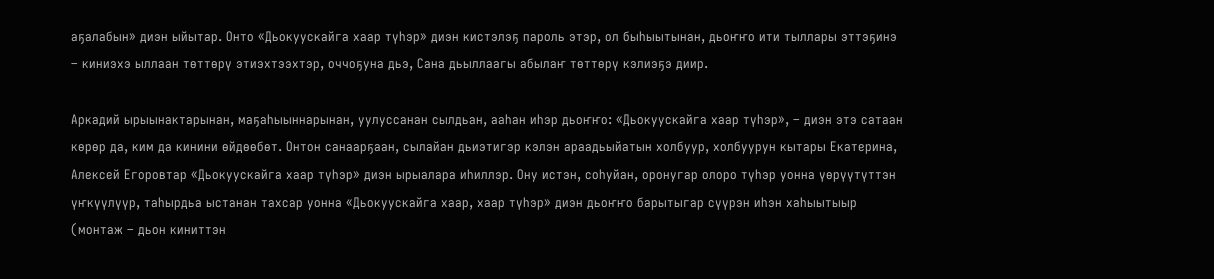аҕалабын» диэн ыйытар. Онто «Дьокуускайга хаар түһэр» диэн кистэлэҕ пароль этэр, ол быһыытынан, дьоҥҥо ити тыллары эттэҕинэ – киниэхэ ыллаан төттөрү этиэхтээхтэр, оччоҕуна дьэ, Сана дьыллаагы абылаҥ төттөрү кэлиэҕэ диир.

Аркадий ырыынактарынан, маҕаһыыннарынан, уулуссанан сылдьан, ааһан иһэр дьоҥҥо: «Дьокуускайга хаар түһэр», – диэн этэ сатаан көрөр да, ким да кинини өйдөөбөт. Онтон санаарҕаан, сылайан дьиэтигэр кэлэн араадьыйатын холбуур, холбуурун кытары Екатерина, Алексей Егоровтар «Дьокуускайга хаар түһэр» диэн ырыалара иһиллэр. Ону истэн, соһуйан, оронугар олоро түһэр уонна үөрүүтүттэн үҥкүүлүүр, таһырдьа ыстанан тахсар уонна «Дьокуускайга хаар, хаар түһэр» диэн дьоҥҥо барытыгар сүүрэн иһэн хаһыытыыр (монтаж – дьон киниттэн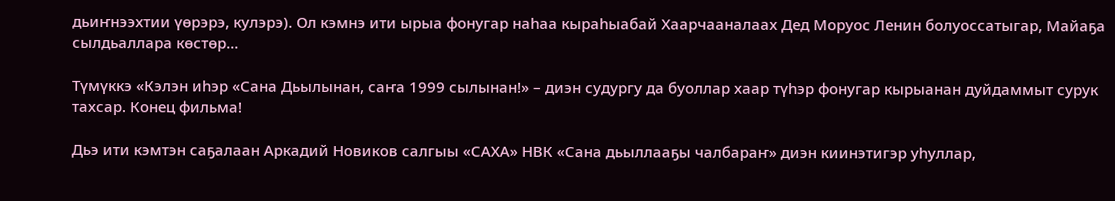дьиҥнээхтии үөрэрэ, кулэрэ). Ол кэмнэ ити ырыа фонугар наһаа кыраһыабай Хаарчааналаах Дед Моруос Ленин болуоссатыгар, Майаҕа сылдьаллара көстөр…

Түмүккэ «Кэлэн иһэр «Сана Дьылынан, саҥа 1999 сылынан!» – диэн судургу да буоллар хаар түһэр фонугар кырыанан дуйдаммыт сурук тахсар. Конец фильма!

Дьэ ити кэмтэн саҕалаан Аркадий Новиков салгыы «САХА» НВК «Сана дьыллааҕы чалбараҥ» диэн киинэтигэр уһуллар,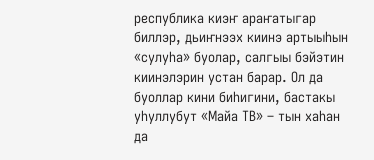республика киэҥ араҥатыгар биллэр, дьиҥнээх киинэ артыыһын «сулуһа» буолар, салгыы бэйэтин киинэлэрин устан барар. Ол да буоллар кини биһигини, бастакы уһуллубут «Майа ТВ» – тын хаһан да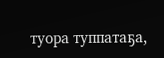туора туппатаҕа,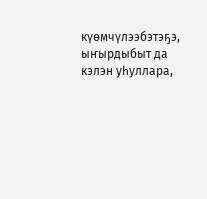күөмчүлээбэтэҕэ, ыҥырдыбыт да кэлэн уһуллара,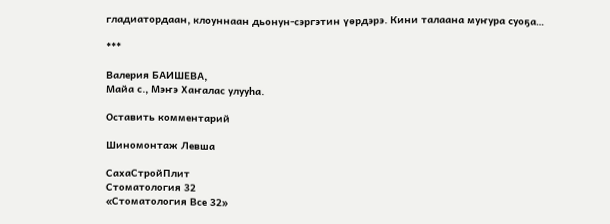гладиатордаан, клоуннаан дьонун-сэргэтин үөрдэрэ. Кини талаана муҥура суоҕа…

***

Валерия БАИШЕВА,
Майа с., Мэҥэ Хаҥалас улууһа.

Оставить комментарий

Шиномонтаж Левша

СахаСтройПлит
Cтоматология 32
«Стоматология Все 32»